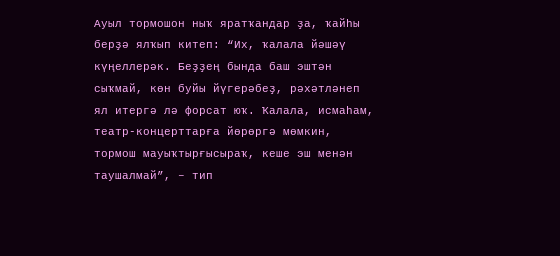Ауыл тормошон ныҡ яратҡандар ҙа, ҡайһы берҙә ялҡып китеп: “Их, ҡалала йәшәү күңеллерәк. Беҙҙең бында баш эштән сыҡмай, көн буйы йүгерәбеҙ, рәхәтләнеп ял итергә лә форсат юҡ. Ҡалала, исмаһам, театр-концерттарға йөрөргә мөмкин, тормош мауыҡтырғысыраҡ, кеше эш менән таушалмай”, – тип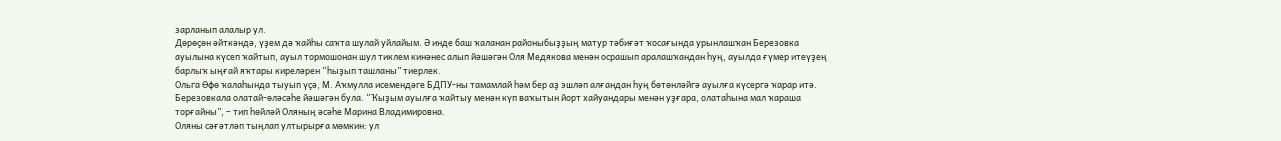зарланып алалыр ул.
Дөрөҫөн әйткәндә, үҙем дә ҡайһы саҡта шулай уйлайым. Ә инде баш ҡаланан районыбыҙҙың матур тәбиғәт ҡосағында урынлашҡан Березовка ауылына күсеп ҡайтып, ауыл тормошонан шул тиклем кинәнес алып йәшәгән Оля Медякова менән осрашып аралашҡандан һуң, ауылда ғүмер итеүҙең барлыҡ ыңғай яҡтары киреләрен “һыҙып ташланы” тиерлек.
Ольга Өфө ҡалаһында тыуып үҫә, М. Аҡмулла исемендәге БДПУ-ны тамамлай һәм бер аҙ эшләп алғандан һуң бөтөнләйгә ауылға күсергә ҡарар итә. Березовкала олатай-өләсәһе йәшәгән була. “Ҡыҙым ауылға ҡайтыу менән күп ваҡытын йорт хайуандары менән уҙғара, олатаһына мал ҡараша торғайны”, – тип һөйләй Оляның әсәһе Марина Владимировна.
Оляны сәғәтләп тыңлап ултырырға мөмкин: ул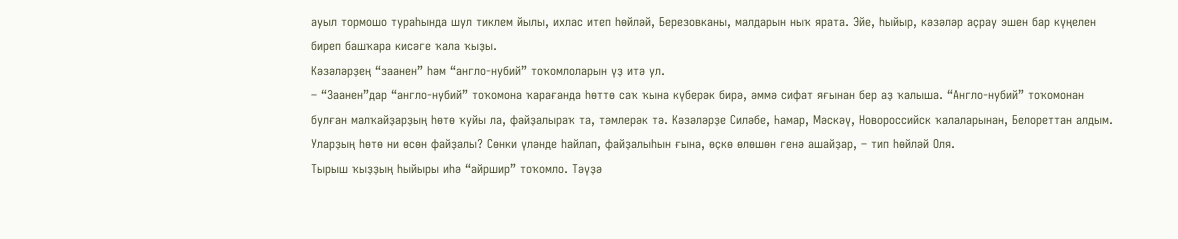ауыл тормошо тураһында шул тиклем йылы, ихлас итеп һөйләй, Березовканы, малдарын ныҡ ярата. Эйе, һыйыр, кәзәләр аҫрау эшен бар күңелен биреп башҡара кисәге ҡала ҡыҙы.
Кәзәләрҙең “заанен” һәм “англо-нубий” тоҡомлоларын үҙ итә ул.
– “Заанен”дар “англо-нубий” тоҡомона ҡарағанда һөттө саҡ ҡына күберәк бирә, әммә сифат яғынан бер аҙ ҡалыша. “Англо-нубий” тоҡомонан булған малҡайҙарҙың һөтө ҡуйы ла, файҙалыраҡ та, тәмлерәк тә. Кәзәләрҙе Силәбе, Һамар, Мәскәү, Новороссийск ҡалаларынан, Белореттан алдым. Уларҙың һөтө ни өсөн файҙалы? Сөнки үләнде һайлап, файҙалыһын ғына, өҫкө өлөшөн генә ашайҙар, – тип һөйләй Оля.
Тырыш ҡыҙҙың һыйыры иһә “айршир” тоҡомло. Тәүҙә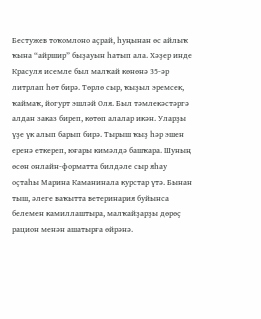Бестужев тоҡомлоно аҫрай, һуңынан өс айлыҡ ҡына “айршир” быҙауын һатып ала. Хәҙер инде Красуля исемле был малҡай көнөнә 35-әр литрлап һөт бирә. Төрлө сыр, ҡыҙыл эремсек, ҡаймаҡ, йогурт эшләй Оля. Был тәмлекәстәргә алдан заказ биреп, көтөп алалар икән. Уларҙы үҙе үк алып барып бирә. Тырыш ҡыҙ һәр эшен еренә еткереп, юғары кимәлдә башҡара. Шуның өсөн онлайн-форматта билдәле сыр яһау оҫтаһы Марина Каманинала курстар үтә. Бынан тыш, әлеге ваҡытта ветеринария буйынса белемен камиллаштыра, малҡайҙарҙы дөрөҫ рацион менән ашатырға өйрәнә.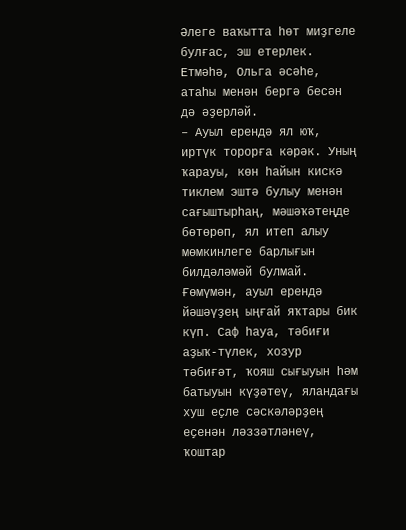Әлеге ваҡытта һөт миҙгеле булғас, эш етерлек. Етмәһә, Ольга әсәһе, атаһы менән бергә бесән дә әҙерләй.
– Ауыл ерендә ял юҡ, иртүк торорға кәрәк. Уның ҡарауы, көн һайын кискә тиклем эштә булыу менән сағыштырһаң, мәшәҡәтеңде бөтөрөп, ял итеп алыу мөмкинлеге барлығын билдәләмәй булмай. Ғөмүмән, ауыл ерендә йәшәүҙең ыңғай яҡтары бик күп. Саф һауа, тәбиғи аҙыҡ-түлек, хозур тәбиғәт, ҡояш сығыуын һәм батыуын күҙәтеү, яландағы хуш еҫле сәскәләрҙең еҫенән ләззәтләнеү, ҡоштар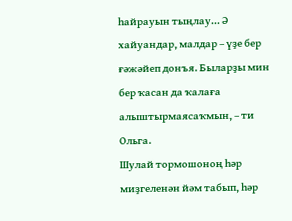һайрауын тыңлау... Ә хайуандар, малдар – үҙе бер ғәжәйеп донъя. Быларҙы мин бер ҡасан да ҡалаға алыштырмаясаҡмын, – ти Ольга.
Шулай тормошоноң һәр миҙгеленән йәм табып, һәр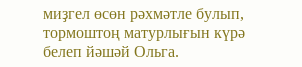миҙгел өсөн рәхмәтле булып, тормоштоң матурлығын күрә белеп йәшәй Ольга.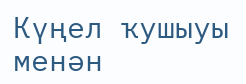Күңел ҡушыуы менән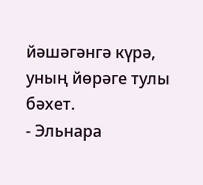йәшәгәнгә күрә, уның йөрәге тулы бәхет.
- Эльнара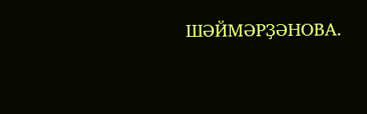ШӘЙМӘРҘӘНОВА.